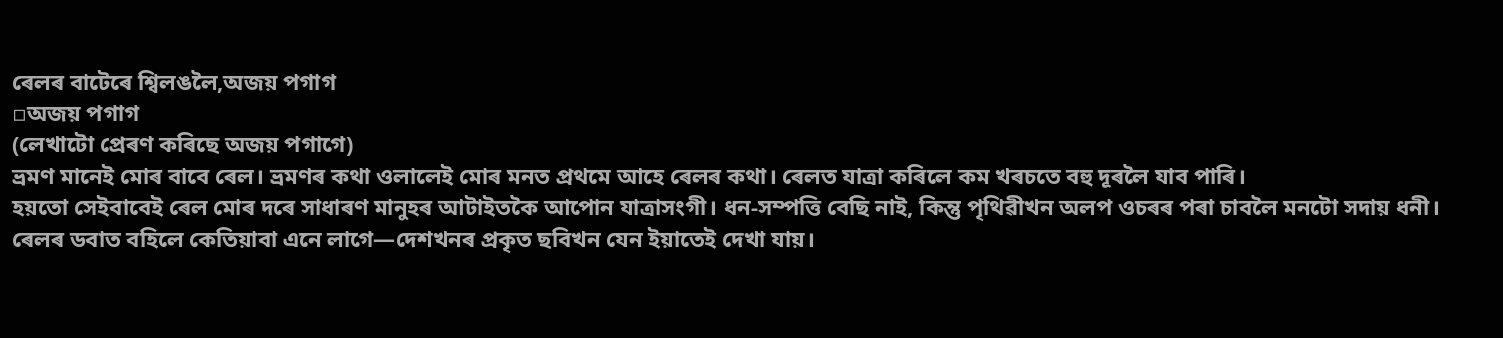ৰেলৰ বাটেৰে শ্বিলঙলৈ,অজয় পগাগ
▫অজয় পগাগ
(লেখাটো প্ৰেৰণ কৰিছে অজয় পগাগে)
ভ্ৰমণ মানেই মোৰ বাবে ৰেল। ভ্ৰমণৰ কথা ওলালেই মোৰ মনত প্ৰথমে আহে ৰেলৰ কথা। ৰেলত যাত্ৰা কৰিলে কম খৰচতে বহু দূৰলৈ যাব পাৰি।
হয়তো সেইবাবেই ৰেল মোৰ দৰে সাধাৰণ মানুহৰ আটাইতকৈ আপোন যাত্ৰাসংগী। ধন-সম্পত্তি বেছি নাই, কিন্তু পৃথিৱীখন অলপ ওচৰৰ পৰা চাবলৈ মনটো সদায় ধনী।
ৰেলৰ ডবাত বহিলে কেতিয়াবা এনে লাগে—দেশখনৰ প্ৰকৃত ছবিখন যেন ইয়াতেই দেখা যায়।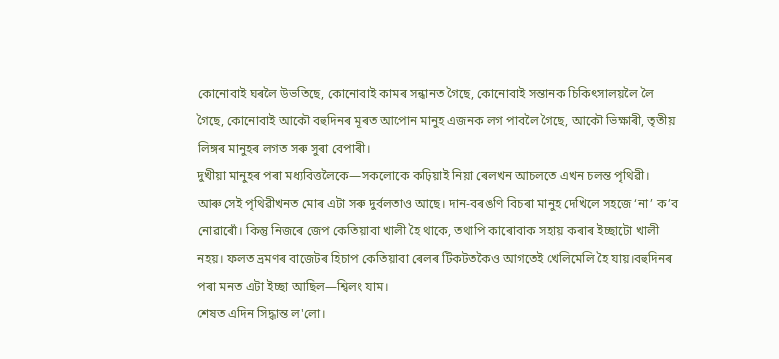কোনোবাই ঘৰলৈ উভতিছে, কোনোবাই কামৰ সন্ধানত গৈছে, কোনোবাই সন্তানক চিকিৎসালয়লৈ লৈ গৈছে, কোনোবাই আকৌ বহুদিনৰ মূৰত আপোন মানুহ এজনক লগ পাবলৈ গৈছে, আকৌ ভিক্ষাৰী, তৃতীয় লিঙ্গৰ মানুহৰ লগত সৰু সুৰা বেপাৰী।
দুখীয়া মানুহৰ পৰা মধ্যবিত্তলৈকে—সকলোকে কঢ়িয়াই নিয়া ৰেলখন আচলতে এখন চলন্ত পৃথিৱী।
আৰু সেই পৃথিৱীখনত মোৰ এটা সৰু দুৰ্বলতাও আছে। দান-বৰঙণি বিচৰা মানুহ দেখিলে সহজে ‘না’ ক’ব নোৱাৰোঁ। কিন্তু নিজৰে জেপ কেতিয়াবা খালী হৈ থাকে, তথাপি কাৰোবাক সহায় কৰাৰ ইচ্ছাটো খালী নহয়। ফলত ভ্ৰমণৰ বাজেটৰ হিচাপ কেতিয়াবা ৰেলৰ টিকটতকৈও আগতেই খেলিমেলি হৈ যায়।বহুদিনৰ পৰা মনত এটা ইচ্ছা আছিল—শ্বিলং যাম।
শেষত এদিন সিদ্ধান্ত ল'লো।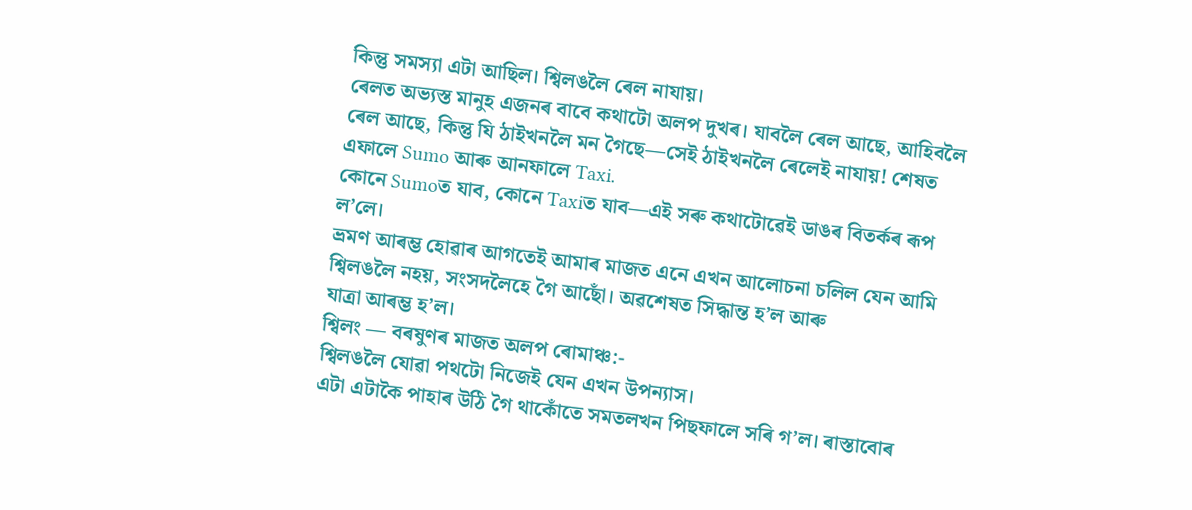কিন্তু সমস্যা এটা আছিল। শ্বিলঙলৈ ৰেল নাযায়।
ৰেলত অভ্যস্ত মানুহ এজনৰ বাবে কথাটো অলপ দুখৰ। যাবলৈ ৰেল আছে, আহিবলৈ ৰেল আছে, কিন্তু যি ঠাইখনলৈ মন গৈছে—সেই ঠাইখনলৈ ৰেলেই নাযায়! শেষত এফালে Sumo আৰু আনফালে Taxi.
কোনে Sumoত যাব, কোনে Taxiত যাব—এই সৰু কথাটোৱেই ডাঙৰ বিতৰ্কৰ ৰূপ ল’লে।
ভ্ৰমণ আৰম্ভ হোৱাৰ আগতেই আমাৰ মাজত এনে এখন আলোচনা চলিল যেন আমি শ্বিলঙলৈ নহয়, সংসদলৈহে গৈ আছোঁ। অৱশেষত সিদ্ধান্ত হ’ল আৰু
যাত্ৰা আৰম্ভ হ’ল।
শ্বিলং — বৰষুণৰ মাজত অলপ ৰোমাঞ্চ:-
শ্বিলঙলৈ যোৱা পথটো নিজেই যেন এখন উপন্যাস।
এটা এটাকৈ পাহাৰ উঠি গৈ থাকোঁতে সমতলখন পিছফালে সৰি গ’ল। ৰাস্তাবোৰ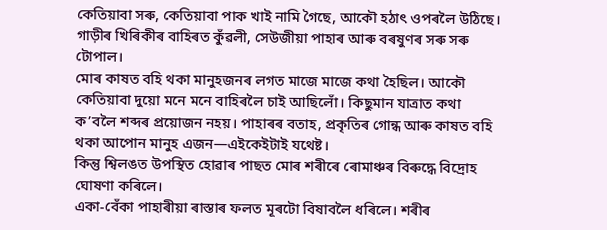কেতিয়াবা সৰু, কেতিয়াবা পাক খাই নামি গৈছে, আকৌ হঠাৎ ওপৰলৈ উঠিছে। গাড়ীৰ খিৰিকীৰ বাহিৰত কুঁৱলী, সেউজীয়া পাহাৰ আৰু বৰষুণৰ সৰু সৰু টোপাল।
মোৰ কাষত বহি থকা মানুহজনৰ লগত মাজে মাজে কথা হৈছিল। আকৌ কেতিয়াবা দুয়ো মনে মনে বাহিৰলৈ চাই আছিলোঁ। কিছুমান যাত্ৰাত কথা ক’বলৈ শব্দৰ প্ৰয়োজন নহয়। পাহাৰৰ বতাহ, প্ৰকৃতিৰ গোন্ধ আৰু কাষত বহি থকা আপোন মানুহ এজন—এইকেইটাই যথেষ্ট।
কিন্তু শ্বিলঙত উপস্থিত হোৱাৰ পাছত মোৰ শৰীৰে ৰোমাঞ্চৰ বিৰুদ্ধে বিদ্ৰোহ ঘোষণা কৰিলে।
একা-বেঁকা পাহাৰীয়া ৰাস্তাৰ ফলত মূৰটো বিষাবলৈ ধৰিলে। শৰীৰ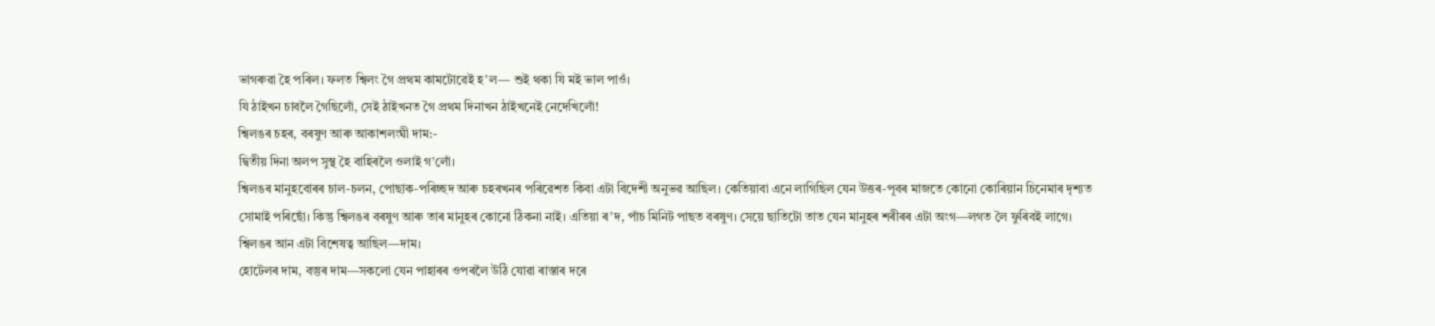ভাগৰুৱা হৈ পৰিল। ফলত শ্বিলং গৈ প্ৰথম কামটোৱেই হ’ল— শুই থকা যি মই ভাল পাওঁ।
যি ঠাইখন চাবলৈ গৈছিলোঁ, সেই ঠাইখনত গৈ প্ৰথম দিনাখন ঠাইখনেই নেদেখিলোঁ!
শ্বিলঙৰ চহৰ, বৰষুণ আৰু আকাশলংঘী দাম:-
দ্বিতীয় দিনা অলপ সুস্থ হৈ বাহিৰলৈ ওলাই গ’লোঁ।
শ্বিলঙৰ মানুহবোৰৰ চাল-চলন, পোছাক-পৰিচ্ছদ আৰু চহৰখনৰ পৰিৱেশত কিবা এটা বিদেশী অনুভৱ আছিল। কেতিয়াবা এনে লাগিছিল যেন উত্তৰ-পূবৰ মাজতে কোনো কোৰিয়ান চিনেমাৰ দৃশ্যত সোমাই পৰিছোঁ। কিন্তু শ্বিলঙৰ বৰষুণ আৰু তাৰ মানুহৰ কোনো ঠিকনা নাই। এতিয়া ৰ’দ, পাঁচ মিনিট পাছত বৰষুণ। সেয়ে ছাতিটো তাত যেন মানুহৰ শৰীৰৰ এটা অংগ—লগত লৈ ফুৰিবই লাগে।
শ্বিলঙৰ আন এটা বিশেষত্ব আছিল—দাম।
হোটেলৰ দাম, বস্তুৰ দাম—সকলো যেন পাহাৰৰ ওপৰলৈ উঠি যোৱা ৰাস্তাৰ দৰে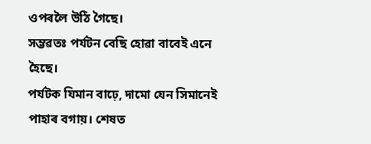ওপৰলৈ উঠি গৈছে।
সম্ভৱতঃ পৰ্যটন বেছি হোৱা বাবেই এনে হৈছে।
পৰ্যটক যিমান বাঢ়ে, দামো যেন সিমানেই পাহাৰ বগায়। শেষত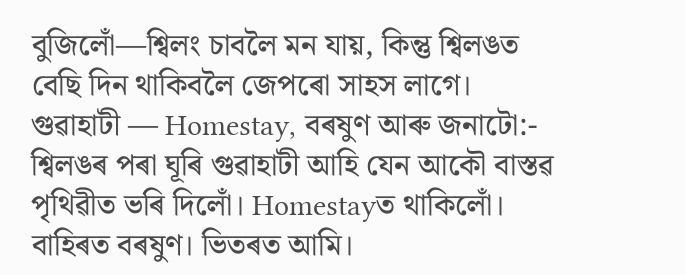বুজিলোঁ—শ্বিলং চাবলৈ মন যায়, কিন্তু শ্বিলঙত বেছি দিন থাকিবলৈ জেপৰো সাহস লাগে।
গুৱাহাটী — Homestay, বৰষুণ আৰু জনাটো:-
শ্বিলঙৰ পৰা ঘূৰি গুৱাহাটী আহি যেন আকৌ বাস্তৱ পৃথিৱীত ভৰি দিলোঁ। Homestayত থাকিলোঁ।
বাহিৰত বৰষুণ। ভিতৰত আমি।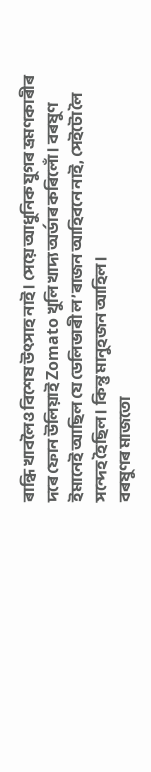ৰান্ধি খাবলৈও বিশেষ উৎসাহ নাই। সেয়ে আধুনিক যুগৰ ভ্ৰমণকাৰীৰ দৰে ফোন উলিয়াই Zomato খুলি খাদ্য অৰ্ডাৰ কৰিলোঁ। বৰষুণ ইমানেই আছিল যে ডেলিভাৰী ল’ৰাজন আহিবনে নাই, সেইটো লৈ সন্দেহ হৈছিল। কিন্তু মানুহজন আহিল।
বৰষুণৰ মাজতো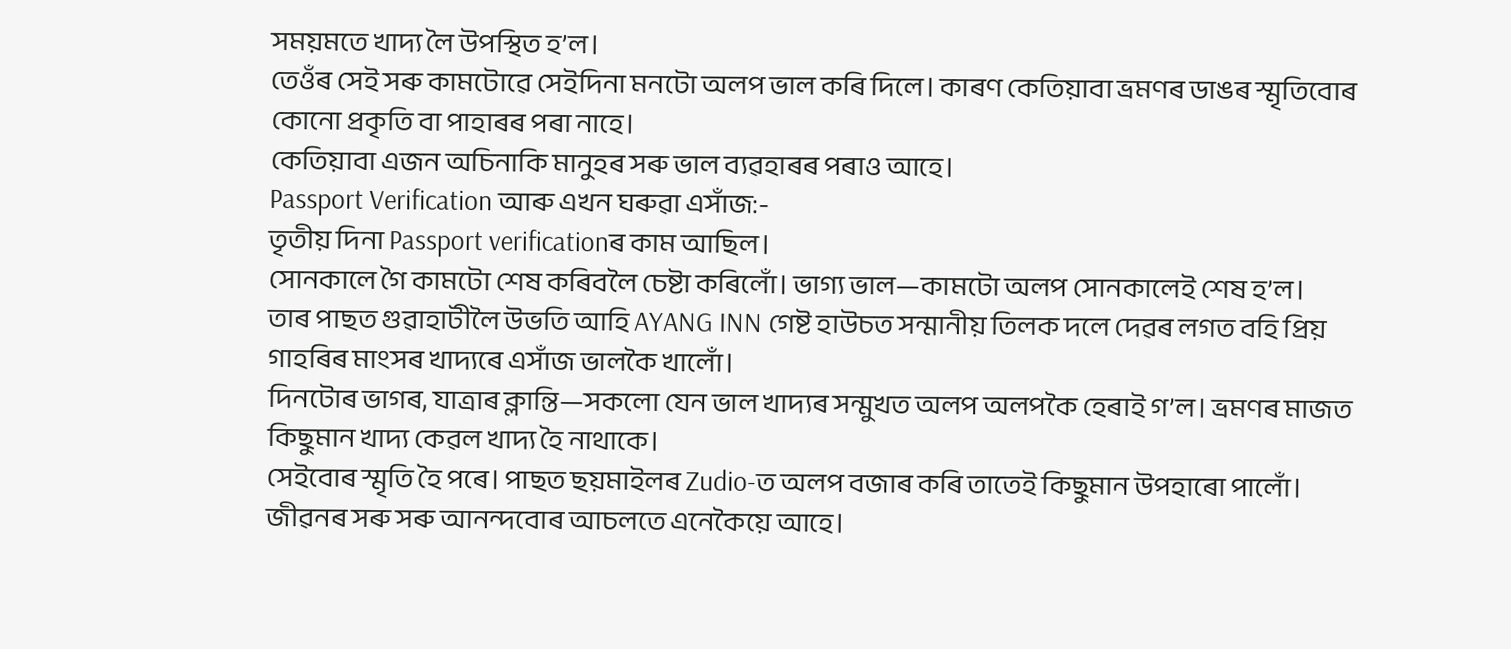সময়মতে খাদ্য লৈ উপস্থিত হ’ল।
তেওঁৰ সেই সৰু কামটোৱে সেইদিনা মনটো অলপ ভাল কৰি দিলে। কাৰণ কেতিয়াবা ভ্ৰমণৰ ডাঙৰ স্মৃতিবোৰ কোনো প্ৰকৃতি বা পাহাৰৰ পৰা নাহে।
কেতিয়াবা এজন অচিনাকি মানুহৰ সৰু ভাল ব্যৱহাৰৰ পৰাও আহে।
Passport Verification আৰু এখন ঘৰুৱা এসাঁজ:-
তৃতীয় দিনা Passport verificationৰ কাম আছিল।
সোনকালে গৈ কামটো শেষ কৰিবলৈ চেষ্টা কৰিলোঁ। ভাগ্য ভাল—কামটো অলপ সোনকালেই শেষ হ’ল।
তাৰ পাছত গুৱাহাটীলৈ উভতি আহি AYANG INN গেষ্ট হাউচত সন্মানীয় তিলক দলে দেৱৰ লগত বহি প্ৰিয় গাহৰিৰ মাংসৰ খাদ্যৰে এসাঁজ ভালকৈ খালোঁ।
দিনটোৰ ভাগৰ, যাত্ৰাৰ ক্লান্তি—সকলো যেন ভাল খাদ্যৰ সন্মুখত অলপ অলপকৈ হেৰাই গ’ল। ভ্ৰমণৰ মাজত কিছুমান খাদ্য কেৱল খাদ্য হৈ নাথাকে।
সেইবোৰ স্মৃতি হৈ পৰে। পাছত ছয়মাইলৰ Zudio-ত অলপ বজাৰ কৰি তাতেই কিছুমান উপহাৰো পালোঁ।
জীৱনৰ সৰু সৰু আনন্দবোৰ আচলতে এনেকৈয়ে আহে।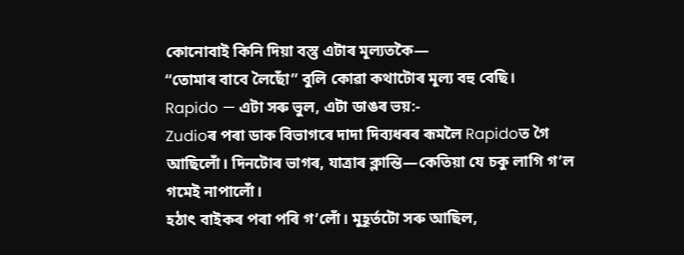কোনোবাই কিনি দিয়া বস্তু এটাৰ মূল্যতকৈ—
“তোমাৰ বাবে লৈছোঁ” বুলি কোৱা কথাটোৰ মূল্য বহু বেছি।
Rapido — এটা সৰু ভুল, এটা ডাঙৰ ভয়:-
Zudioৰ পৰা ডাক বিভাগৰে দাদা দিব্যধৰৰ ৰূমলৈ Rapidoত গৈ আছিলোঁ। দিনটোৰ ভাগৰ, যাত্ৰাৰ ক্লান্তি—কেতিয়া যে চকু লাগি গ’ল গমেই নাপালোঁ।
হঠাৎ বাইকৰ পৰা পৰি গ’লোঁ। মুহূৰ্তটো সৰু আছিল,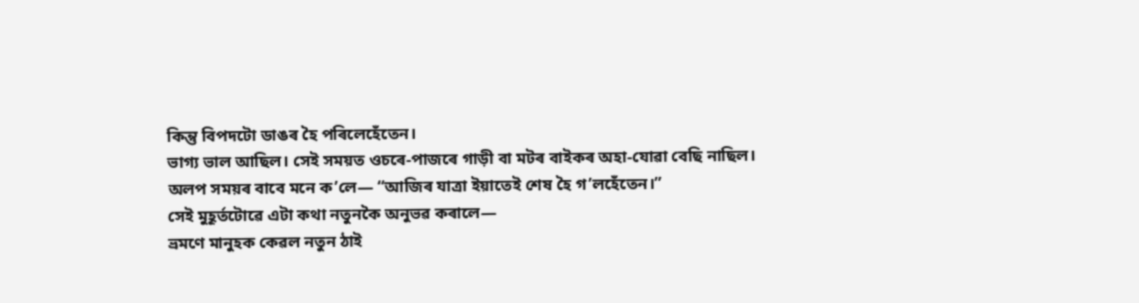কিন্তু বিপদটো ডাঙৰ হৈ পৰিলেহেঁতেন।
ভাগ্য ভাল আছিল। সেই সময়ত ওচৰে-পাজৰে গাড়ী বা মটৰ বাইকৰ অহা-যোৱা বেছি নাছিল।
অলপ সময়ৰ বাবে মনে ক’লে— “আজিৰ যাত্ৰা ইয়াতেই শেষ হৈ গ’লহেঁতেন।”
সেই মুহূৰ্তটোৱে এটা কথা নতুনকৈ অনুভৱ কৰালে—
ভ্ৰমণে মানুহক কেৱল নতুন ঠাই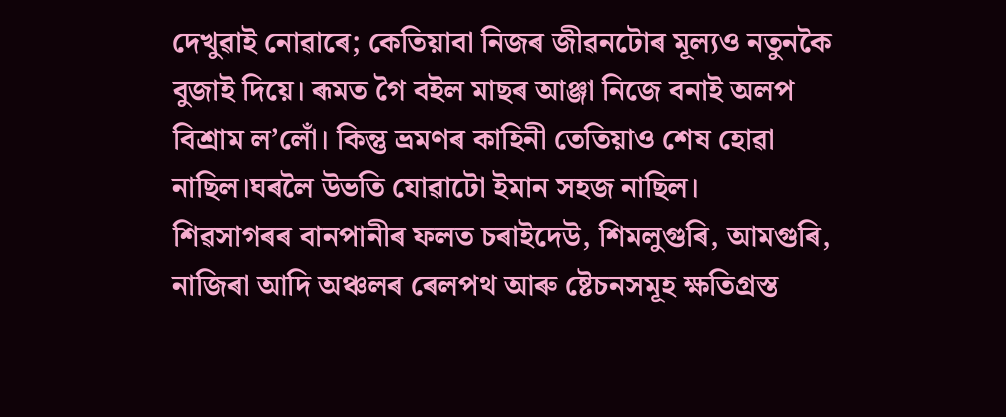দেখুৱাই নোৱাৰে; কেতিয়াবা নিজৰ জীৱনটোৰ মূল্যও নতুনকৈ বুজাই দিয়ে। ৰূমত গৈ বইল মাছৰ আঞ্জা নিজে বনাই অলপ বিশ্ৰাম ল’লোঁ। কিন্তু ভ্ৰমণৰ কাহিনী তেতিয়াও শেষ হোৱা নাছিল।ঘৰলৈ উভতি যোৱাটো ইমান সহজ নাছিল।
শিৱসাগৰৰ বানপানীৰ ফলত চৰাইদেউ, শিমলুগুৰি, আমগুৰি, নাজিৰা আদি অঞ্চলৰ ৰেলপথ আৰু ষ্টেচনসমূহ ক্ষতিগ্ৰস্ত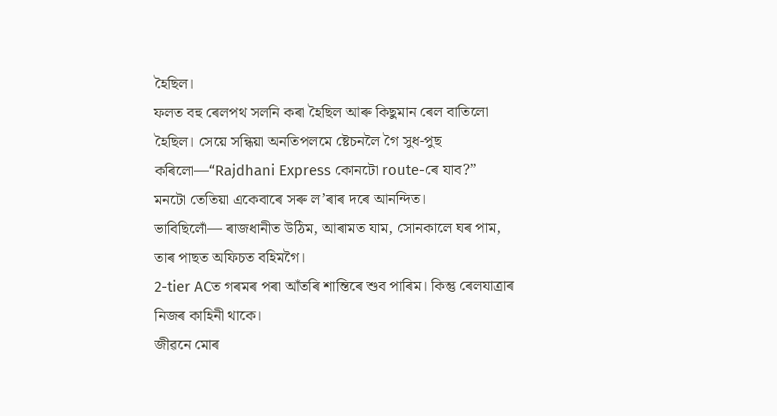হৈছিল।
ফলত বহু ৰেলপথ সলনি কৰা হৈছিল আৰু কিছুমান ৰেল বাতিলো হৈছিল। সেয়ে সন্ধিয়া অনতিপলমে ষ্টেচনলৈ গৈ সুধ-পুছ কৰিলো—“Rajdhani Express কোনটো route-ৰে যাব?”
মনটো তেতিয়া একেবাৰে সৰু ল’ৰাৰ দৰে আনন্দিত।
ভাবিছিলোঁ— ৰাজধানীত উঠিম, আৰামত যাম, সোনকালে ঘৰ পাম, তাৰ পাছত অফিচত বহিমগৈ।
2-tier ACত গৰমৰ পৰা আঁতৰি শান্তিৰে শুব পাৰিম। কিন্তু ৰেলযাত্ৰাৰ নিজৰ কাহিনী থাকে।
জীৱনে মোৰ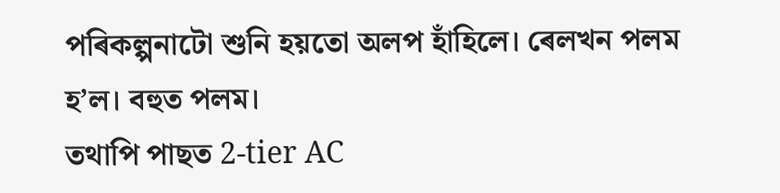পৰিকল্পনাটো শুনি হয়তো অলপ হাঁহিলে। ৰেলখন পলম হ’ল। বহুত পলম।
তথাপি পাছত 2-tier AC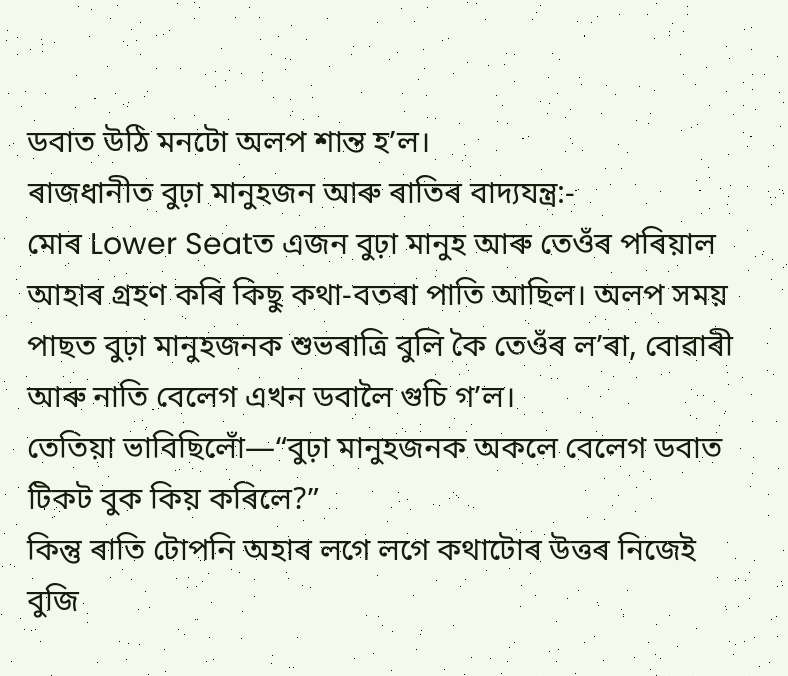ডবাত উঠি মনটো অলপ শান্ত হ’ল।
ৰাজধানীত বুঢ়া মানুহজন আৰু ৰাতিৰ বাদ্যযন্ত্ৰ:-
মোৰ Lower Seatত এজন বুঢ়া মানুহ আৰু তেওঁৰ পৰিয়াল আহাৰ গ্ৰহণ কৰি কিছু কথা-বতৰা পাতি আছিল। অলপ সময় পাছত বুঢ়া মানুহজনক শুভৰাত্ৰি বুলি কৈ তেওঁৰ ল’ৰা, বোৱাৰী আৰু নাতি বেলেগ এখন ডবালৈ গুচি গ’ল।
তেতিয়া ভাবিছিলোঁ—“বুঢ়া মানুহজনক অকলে বেলেগ ডবাত টিকট বুক কিয় কৰিলে?”
কিন্তু ৰাতি টোপনি অহাৰ লগে লগে কথাটোৰ উত্তৰ নিজেই বুজি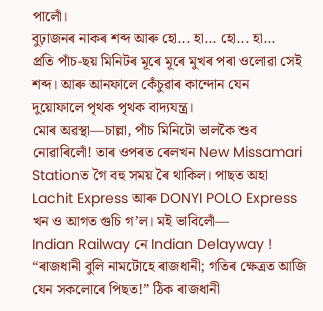পালোঁ।
বুঢ়াজনৰ নাকৰ শব্দ আৰু হো... হা... হো... হা...
প্ৰতি পাঁচ-ছয় মিনিটৰ মূৰে মূৰে মুখৰ পৰা ওলোৱা সেই শব্দ। আৰু আনফালে কেঁচুৱাৰ কান্দোন যেন
দুয়োফালে পৃথক পৃথক বাদ্যযন্ত্ৰ।
মোৰ অৱস্থা—চাল্লা, পাঁচ মিনিটো ভালকৈ শুব নোৱাৰিলোঁ! তাৰ ওপৰত ৰেলখন New Missamari Stationত গৈ বহু সময় ৰৈ থাকিল। পাছত অহা Lachit Express আৰু DONYI POLO Express খন ও আগত গুচি গ’ল। মই ভাবিলোঁ—
Indian Railway নে Indian Delayway !
“ৰাজধানী বুলি নামটোহে ৰাজধানী; গতিৰ ক্ষেত্ৰত আজি যেন সকলোৰে পিছত!” ঠিক ৰাজধানী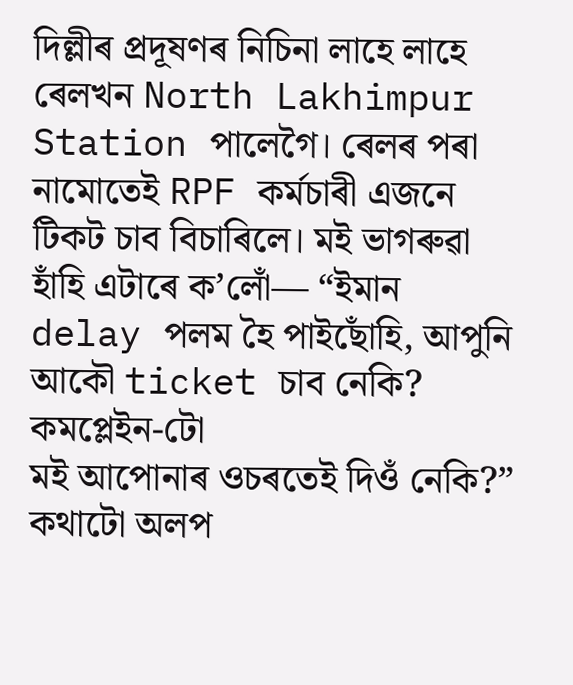দিল্লীৰ প্ৰদূষণৰ নিচিনা লাহে লাহে ৰেলখন North Lakhimpur Station পালেগৈ। ৰেলৰ পৰা নামোতেই RPF কৰ্মচাৰী এজনে টিকট চাব বিচাৰিলে। মই ভাগৰুৱা হাঁহি এটাৰে ক’লোঁ— “ইমান delay পলম হৈ পাইছোঁহি, আপুনি আকৌ ticket চাব নেকি? কমপ্লেইন-টো
মই আপোনাৰ ওচৰতেই দিওঁ নেকি?” কথাটো অলপ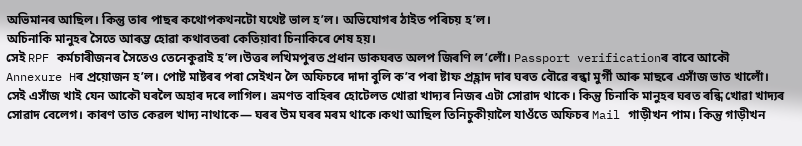অভিমানৰ আছিল। কিন্তু তাৰ পাছৰ কথোপকথনটো যথেষ্ট ভাল হ’ল। অভিযোগৰ ঠাইত পৰিচয় হ’ল।
অচিনাকি মানুহৰ সৈতে আৰম্ভ হোৱা কথাবতৰা কেতিয়াবা চিনাকিৰে শেষ হয়।
সেই RPF কৰ্মচাৰীজনৰ সৈতেও তেনেকুৱাই হ’ল।উত্তৰ লখিমপুৰত প্ৰধান ডাকঘৰত অলপ জিৰণি ল’লোঁ। Passport verificationৰ বাবে আকৌ Annexure Hৰ প্ৰয়োজন হ’ল। পোষ্ট মাষ্টৰৰ পৰা সেইখন লৈ অফিচৰে দাদা বুলি ক’ব পৰা ষ্টাফ প্ৰহ্লাদ দাৰ ঘৰত বৌৱে ৰন্ধা মুৰ্গী আৰু মাছৰে এসাঁজ ভাত খালোঁ। সেই এসাঁজ খাই যেন আকৌ ঘৰলৈ অহাৰ দৰে লাগিল। ভ্ৰমণত বাহিৰৰ হোটেলত খোৱা খাদ্যৰ নিজৰ এটা সোৱাদ থাকে। কিন্তু চিনাকি মানুহৰ ঘৰত ৰন্ধি খোৱা খাদ্যৰ সোৱাদ বেলেগ। কাৰণ তাত কেৱল খাদ্য নাথাকে— ঘৰৰ উম ঘৰৰ মৰম থাকে।কথা আছিল তিনিচুকীয়ালৈ যাওঁতে অফিচৰ Mail গাড়ীখন পাম। কিন্তু গাড়ীখন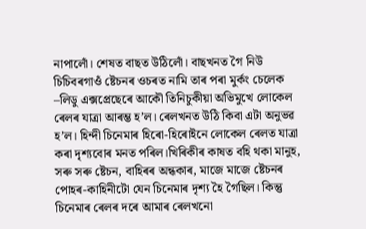নাপালোঁ। শেষত বাছত উঠিলোঁ। বাছখনত গৈ নিউ চিচিবৰগাওঁ ষ্টেচনৰ ওচৰত নামি তাৰ পৰা মুৰ্কং চেলেক –লিডু এক্সপ্ৰেছেৰে আকৌ তিনিচুকীয়া অভিমুখে লোকেল ৰেলৰ যাত্ৰা আৰম্ভ হ’ল। ৰেলখনত উঠি কিবা এটা অনুভৱ হ’ল। হিন্দী চিনেমাৰ হিৰো-হিৰোইনে লোকেল ৰেলত যাত্ৰা কৰা দৃশ্যবোৰ মনত পৰিল।খিৰিকীৰ কাষত বহি থকা মানুহ, সৰু সৰু ষ্টেচন, বাহিৰৰ অন্ধকাৰ, মাজে মাজে ষ্টেচনৰ পোহৰ-কাহিনীটো যেন চিনেমাৰ দৃশ্য হৈ গৈছিল। কিন্তু চিনেমাৰ ৰেলৰ দৰে আমাৰ ৰেলখনো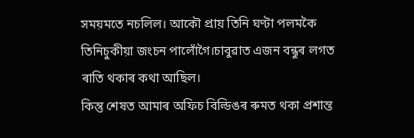সময়মতে নচলিল। আকৌ প্ৰায় তিনি ঘণ্টা পলমকৈ তিনিচুকীয়া জংচন পালোঁগৈ।চাবুৱাত এজন বন্ধুৰ লগত ৰাতি থকাৰ কথা আছিল।
কিন্তু শেষত আমাৰ অফিচ বিল্ডিঙৰ ৰুমত থকা প্ৰশান্ত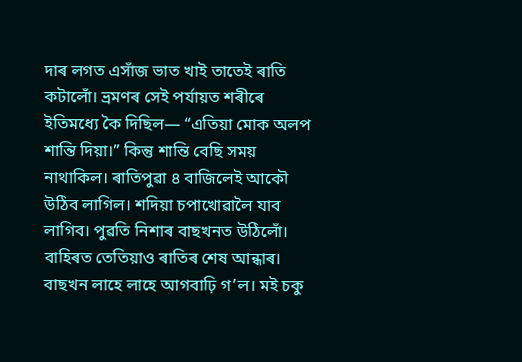দাৰ লগত এসাঁজ ভাত খাই তাতেই ৰাতি কটালোঁ। ভ্ৰমণৰ সেই পৰ্যায়ত শৰীৰে ইতিমধ্যে কৈ দিছিল— “এতিয়া মোক অলপ শান্তি দিয়া।” কিন্তু শান্তি বেছি সময় নাথাকিল। ৰাতিপুৱা ৪ বাজিলেই আকৌ উঠিব লাগিল। শদিয়া চপাখোৱালৈ যাব লাগিব। পুৱতি নিশাৰ বাছখনত উঠিলোঁ। বাহিৰত তেতিয়াও ৰাতিৰ শেষ আন্ধাৰ। বাছখন লাহে লাহে আগবাঢ়ি গ’ল। মই চকু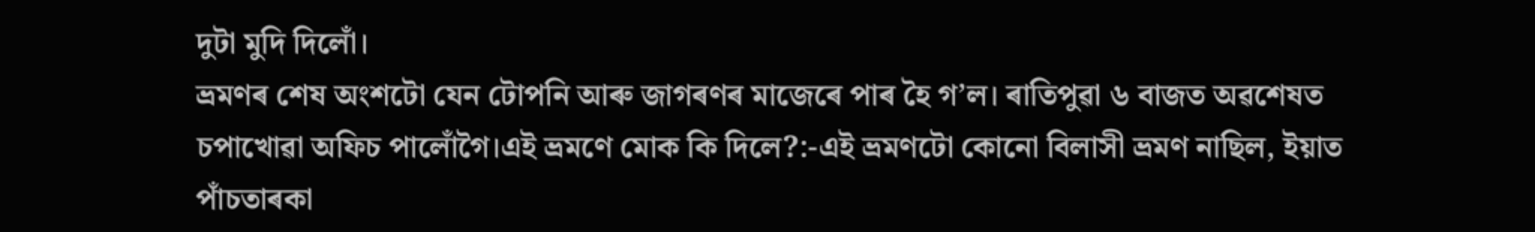দুটা মুদি দিলোঁ।
ভ্ৰমণৰ শেষ অংশটো যেন টোপনি আৰু জাগৰণৰ মাজেৰে পাৰ হৈ গ’ল। ৰাতিপুৱা ৬ বাজত অৱশেষত চপাখোৱা অফিচ পালোঁগৈ।এই ভ্ৰমণে মোক কি দিলে?:-এই ভ্ৰমণটো কোনো বিলাসী ভ্ৰমণ নাছিল, ইয়াত পাঁচতাৰকা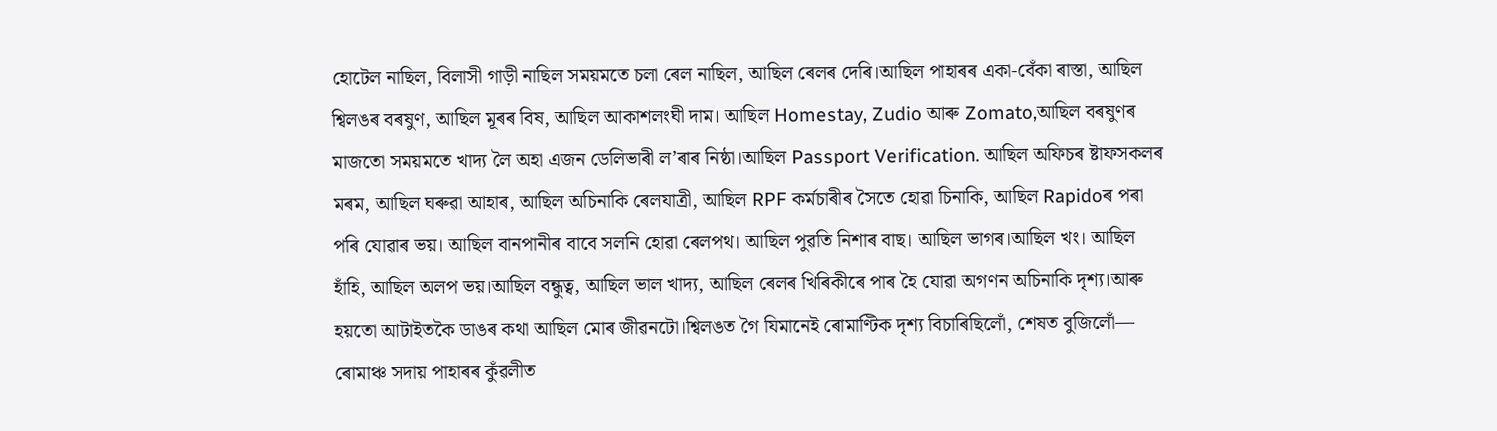হোটেল নাছিল, বিলাসী গাড়ী নাছিল সময়মতে চলা ৰেল নাছিল, আছিল ৰেলৰ দেৰি।আছিল পাহাৰৰ একা-বেঁকা ৰাস্তা, আছিল শ্বিলঙৰ বৰষুণ, আছিল মূৰৰ বিষ, আছিল আকাশলংঘী দাম। আছিল Homestay, Zudio আৰু Zomato,আছিল বৰষুণৰ মাজতো সময়মতে খাদ্য লৈ অহা এজন ডেলিভাৰী ল’ৰাৰ নিষ্ঠা।আছিল Passport Verification. আছিল অফিচৰ ষ্টাফসকলৰ মৰম, আছিল ঘৰুৱা আহাৰ, আছিল অচিনাকি ৰেলযাত্ৰী, আছিল RPF কৰ্মচাৰীৰ সৈতে হোৱা চিনাকি, আছিল Rapidoৰ পৰা পৰি যোৱাৰ ভয়। আছিল বানপানীৰ বাবে সলনি হোৱা ৰেলপথ। আছিল পুৱতি নিশাৰ বাছ। আছিল ভাগৰ।আছিল খং। আছিল হাঁহি, আছিল অলপ ভয়।আছিল বন্ধুত্ব, আছিল ভাল খাদ্য, আছিল ৰেলৰ খিৰিকীৰে পাৰ হৈ যোৱা অগণন অচিনাকি দৃশ্য।আৰু হয়তো আটাইতকৈ ডাঙৰ কথা আছিল মোৰ জীৱনটো।শ্বিলঙত গৈ যিমানেই ৰোমাণ্টিক দৃশ্য বিচাৰিছিলোঁ, শেষত বুজিলোঁ— ৰোমাঞ্চ সদায় পাহাৰৰ কুঁৱলীত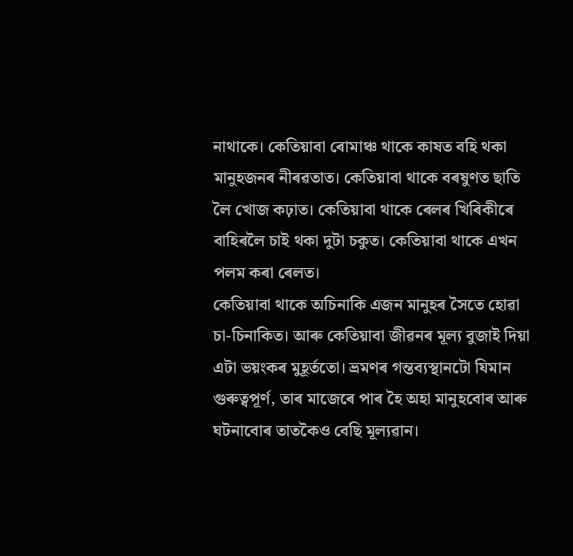নাথাকে। কেতিয়াবা ৰোমাঞ্চ থাকে কাষত বহি থকা মানুহজনৰ নীৰৱতাত। কেতিয়াবা থাকে বৰষুণত ছাতি লৈ খোজ কঢ়াত। কেতিয়াবা থাকে ৰেলৰ খিৰিকীৰে বাহিৰলৈ চাই থকা দুটা চকুত। কেতিয়াবা থাকে এখন পলম কৰা ৰেলত।
কেতিয়াবা থাকে অচিনাকি এজন মানুহৰ সৈতে হোৱা চা-চিনাকিত। আৰু কেতিয়াবা জীৱনৰ মূল্য বুজাই দিয়া এটা ভয়ংকৰ মুহূৰ্ততো। ভ্ৰমণৰ গন্তব্যস্থানটো যিমান গুৰুত্বপূৰ্ণ, তাৰ মাজেৰে পাৰ হৈ অহা মানুহবোৰ আৰু ঘটনাবোৰ তাতকৈও বেছি মূল্যৱান।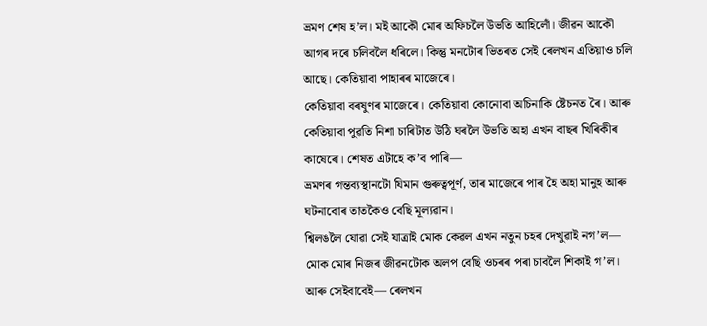ভ্ৰমণ শেষ হ’ল। মই আকৌ মোৰ অফিচলৈ উভতি আহিলোঁ। জীৱন আকৌ আগৰ দৰে চলিবলৈ ধৰিলে। কিন্তু মনটোৰ ভিতৰত সেই ৰেলখন এতিয়াও চলি আছে। কেতিয়াবা পাহাৰৰ মাজেৰে।
কেতিয়াবা বৰষুণৰ মাজেৰে। কেতিয়াবা কোনোবা অচিনাকি ষ্টেচনত ৰৈ। আৰু কেতিয়াবা পুৱতি নিশা চাৰিটাত উঠি ঘৰলৈ উভতি অহা এখন বাছৰ খিৰিকীৰ কাষেৰে। শেষত এটাহে ক’ব পাৰি—
ভ্ৰমণৰ গন্তব্যস্থানটো যিমান গুৰুত্বপূৰ্ণ, তাৰ মাজেৰে পাৰ হৈ অহা মানুহ আৰু ঘটনাবোৰ তাতকৈও বেছি মূল্যৱান।
শ্বিলঙলৈ যোৱা সেই যাত্ৰাই মোক কেৱল এখন নতুন চহৰ দেখুৱাই নগ’ল— মোক মোৰ নিজৰ জীৱনটোক অলপ বেছি ওচৰৰ পৰা চাবলৈ শিকাই গ’ল।
আৰু সেইবাবেই— ৰেলখন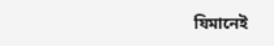যিমানেই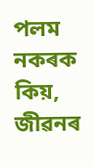পলম নকৰক কিয়, জীৱনৰ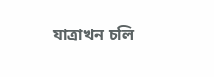যাত্ৰাখন চলি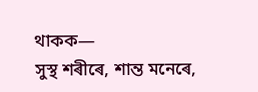থাকক—
সুস্থ শৰীৰে, শান্ত মনেৰে,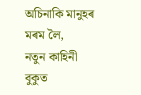অচিনাকি মানুহৰ মৰম লৈ,
নতুন কাহিনী বুকুত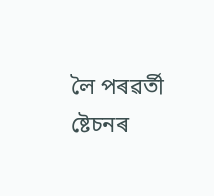লৈ পৰৱৰ্তী ষ্টেচনৰ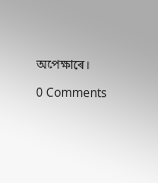অপেক্ষাৰে।

0 Comments